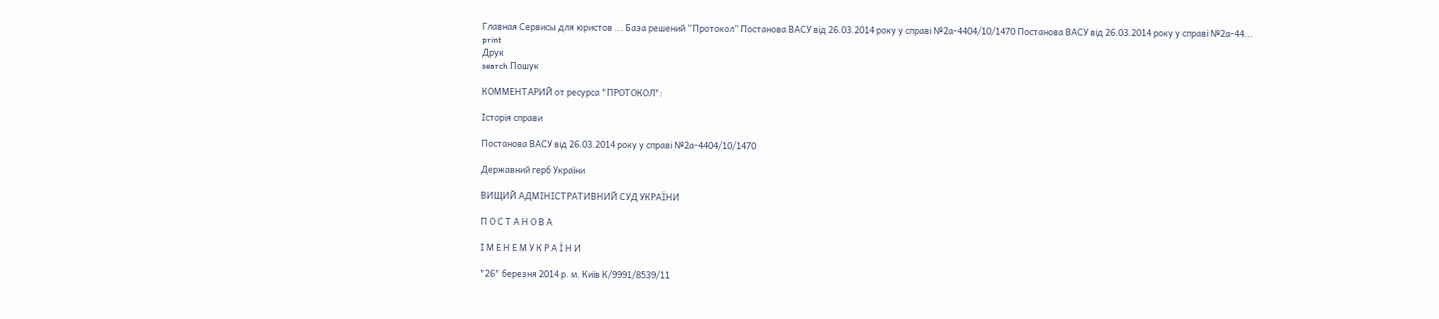Главная Сервисы для юристов ... База решений “Протокол” Постанова ВАСУ від 26.03.2014 року у справі №2а-4404/10/1470 Постанова ВАСУ від 26.03.2014 року у справі №2а-44...
print
Друк
search Пошук

КОММЕНТАРИЙ от ресурса "ПРОТОКОЛ":

Історія справи

Постанова ВАСУ від 26.03.2014 року у справі №2а-4404/10/1470

Державний герб України

ВИЩИЙ АДМІНІСТРАТИВНИЙ СУД УКРАЇНИ

П О С Т А Н О В А

І М Е Н Е М У К Р А Ї Н И

"26" березня 2014 р. м. Київ К/9991/8539/11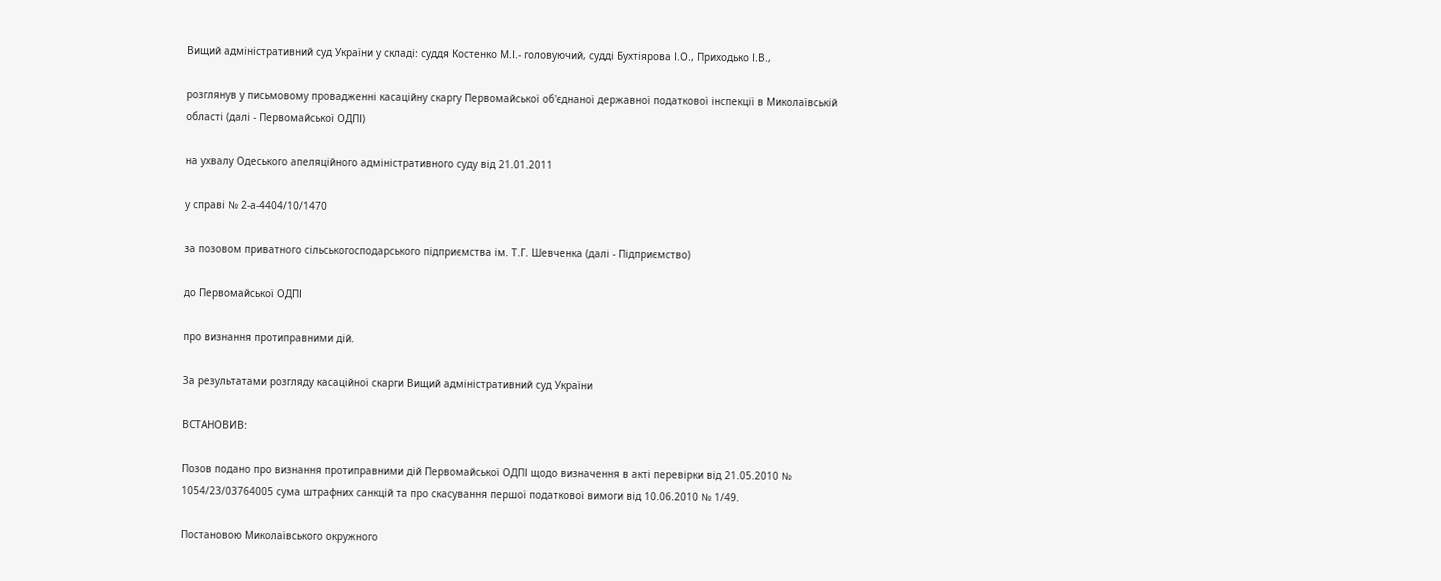Вищий адміністративний суд України у складі: суддя Костенко М.І.- головуючий, судді Бухтіярова І.О., Приходько І.В.,

розглянув у письмовому провадженні касаційну скаргу Первомайської об'єднаної державної податкової інспекції в Миколаївській області (далі - Первомайської ОДПІ)

на ухвалу Одеського апеляційного адміністративного суду від 21.01.2011

у справі № 2-а-4404/10/1470

за позовом приватного сільськогосподарського підприємства ім. Т.Г. Шевченка (далі - Підприємство)

до Первомайської ОДПІ

про визнання протиправними дій.

За результатами розгляду касаційної скарги Вищий адміністративний суд України

ВСТАНОВИВ:

Позов подано про визнання протиправними дій Первомайської ОДПІ щодо визначення в акті перевірки від 21.05.2010 № 1054/23/03764005 сума штрафних санкцій та про скасування першої податкової вимоги від 10.06.2010 № 1/49.

Постановою Миколаївського окружного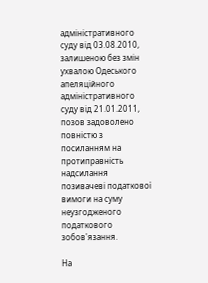адміністративного суду від 03.08.2010, залишеною без змін ухвалою Одеського апеляційного адміністративного суду від 21.01.2011, позов задоволено повністю з посиланням на протиправність надсилання позивачеві податкової вимоги на суму неузгодженого податкового зобов'язання.

На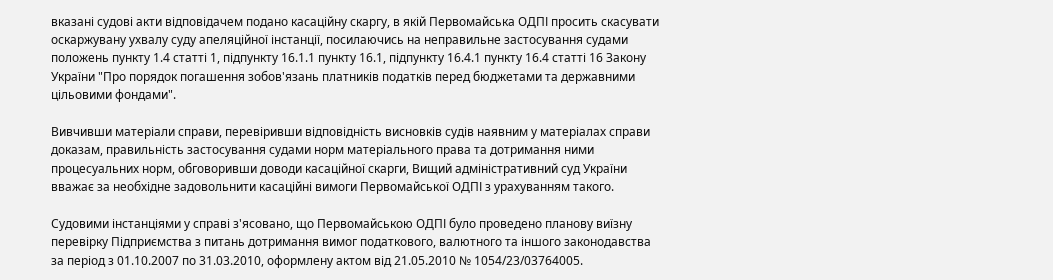вказані судові акти відповідачем подано касаційну скаргу, в якій Первомайська ОДПІ просить скасувати оскаржувану ухвалу суду апеляційної інстанції, посилаючись на неправильне застосування судами положень пункту 1.4 статті 1, підпункту 16.1.1 пункту 16.1, підпункту 16.4.1 пункту 16.4 статті 16 Закону України "Про порядок погашення зобов'язань платників податків перед бюджетами та державними цільовими фондами".

Вивчивши матеріали справи, перевіривши відповідність висновків судів наявним у матеріалах справи доказам, правильність застосування судами норм матеріального права та дотримання ними процесуальних норм, обговоривши доводи касаційної скарги, Вищий адміністративний суд України вважає за необхідне задовольнити касаційні вимоги Первомайської ОДПІ з урахуванням такого.

Судовими інстанціями у справі з'ясовано, що Первомайською ОДПІ було проведено планову виїзну перевірку Підприємства з питань дотримання вимог податкового, валютного та іншого законодавства за період з 01.10.2007 по 31.03.2010, оформлену актом від 21.05.2010 № 1054/23/03764005.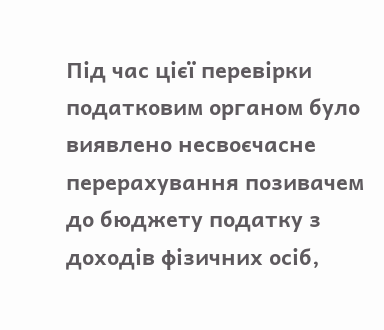Під час цієї перевірки податковим органом було виявлено несвоєчасне перерахування позивачем до бюджету податку з доходів фізичних осіб,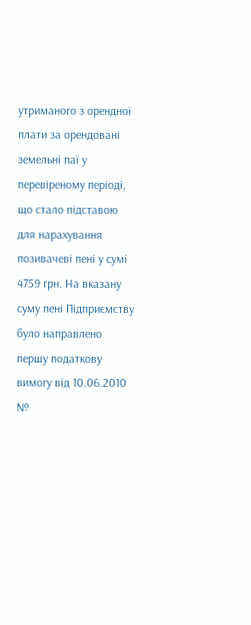утриманого з орендної плати за орендовані земельні паї у перевіреному періоді, що стало підставою для нарахування позивачеві пені у сумі 4759 грн. На вказану суму пені Підприємству було направлено першу податкову вимогу від 10.06.2010 №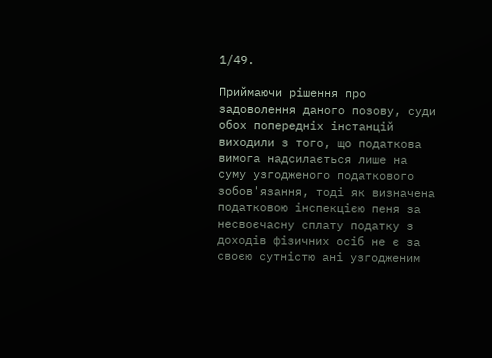1/49.

Приймаючи рішення про задоволення даного позову, суди обох попередніх інстанцій виходили з того, що податкова вимога надсилається лише на суму узгодженого податкового зобов'язання, тоді як визначена податковою інспекцією пеня за несвоєчасну сплату податку з доходів фізичних осіб не є за своєю сутністю ані узгодженим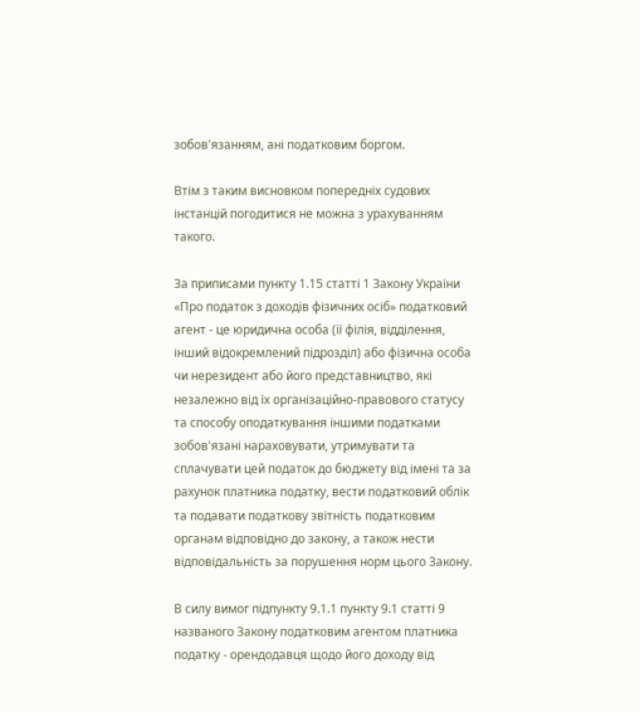зобов'язанням, ані податковим боргом.

Втім з таким висновком попередніх судових інстанцій погодитися не можна з урахуванням такого.

За приписами пункту 1.15 статті 1 Закону України «Про податок з доходів фізичних осіб» податковий агент - це юридична особа (її філія, відділення, інший відокремлений підрозділ) або фізична особа чи нерезидент або його представництво, які незалежно від їх організаційно-правового статусу та способу оподаткування іншими податками зобов'язані нараховувати, утримувати та сплачувати цей податок до бюджету від імені та за рахунок платника податку, вести податковий облік та подавати податкову звітність податковим органам відповідно до закону, а також нести відповідальність за порушення норм цього Закону.

В силу вимог підпункту 9.1.1 пункту 9.1 статті 9 названого Закону податковим агентом платника податку - орендодавця щодо його доходу від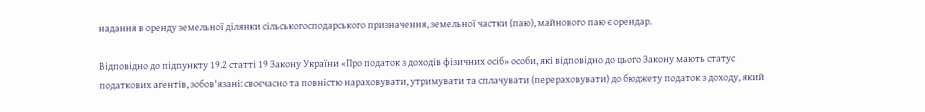надання в оренду земельної ділянки сільськогосподарського призначення, земельної частки (паю), майнового паю є орендар.

Відповідно до підпункту 19.2 статті 19 Закону України «Про податок з доходів фізичних осіб» особи, які відповідно до цього Закону мають статус податкових агентів, зобов'язані: своєчасно та повністю нараховувати, утримувати та сплачувати (перераховувати) до бюджету податок з доходу, який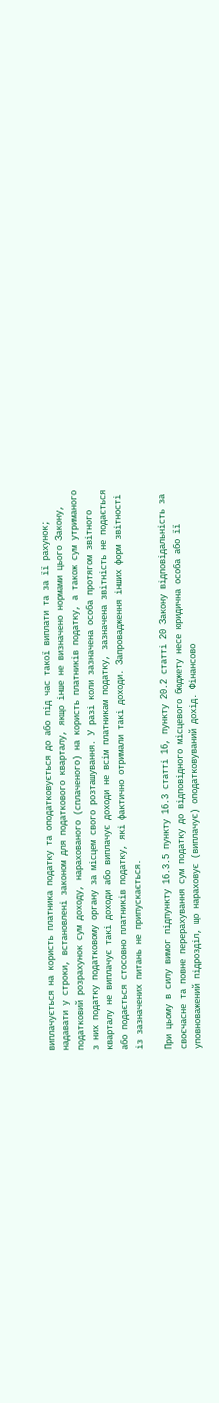виплачується на користь платника податку та оподатковується до або під час такої виплати та за її рахунок; надавати у строки, встановлені законом для податкового кварталу, якщо інше не визначено нормами цього Закону, податковий розрахунок сум доходу, нарахованого (сплаченого) на користь платників податку, а також сум утриманого з них податку податковому органу за місцем свого розташування. У разі коли зазначена особа протягом звітного кварталу не виплачує такі доходи або виплачує доходи не всім платникам податку, зазначена звітність не подається або подається стосовно платників податку, які фактично отримали такі доходи. Запровадження інших форм звітності із зазначених питань не припускається.

При цьому в силу вимог підпункту 16.3.5 пункту 16.3 статті 16, пункту 20.2 статті 20 Закону відповідальність за своєчасне та повне перерахування сум податку до відповідного місцевого бюджету несе юридична особа або її уповноважений підрозділ, що нараховує (виплачує) оподатковуваний дохід. Фінансово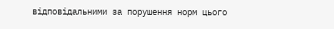відповідальними за порушення норм цього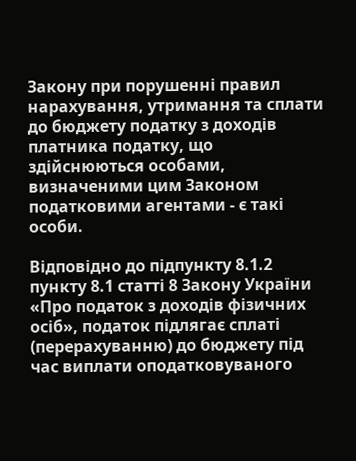Закону при порушенні правил нарахування, утримання та сплати до бюджету податку з доходів платника податку, що здійснюються особами, визначеними цим Законом податковими агентами - є такі особи.

Відповідно до підпункту 8.1.2 пункту 8.1 статті 8 Закону України «Про податок з доходів фізичних осіб», податок підлягає сплаті (перерахуванню) до бюджету під час виплати оподатковуваного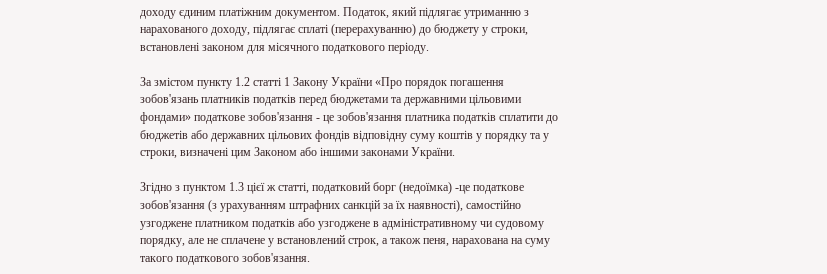доходу єдиним платіжним документом. Податок, який підлягає утриманню з нарахованого доходу, підлягає сплаті (перерахуванню) до бюджету у строки, встановлені законом для місячного податкового періоду.

За змістом пункту 1.2 статті 1 Закону України «Про порядок погашення зобов'язань платників податків перед бюджетами та державними цільовими фондами» податкове зобов'язання - це зобов'язання платника податків сплатити до бюджетів або державних цільових фондів відповідну суму коштів у порядку та у строки, визначені цим Законом або іншими законами України.

Згідно з пунктом 1.3 цієї ж статті, податковий борг (недоїмка) -це податкове зобов'язання (з урахуванням штрафних санкцій за їх наявності), самостійно узгоджене платником податків або узгоджене в адміністративному чи судовому порядку, але не сплачене у встановлений строк, а також пеня, нарахована на суму такого податкового зобов'язання.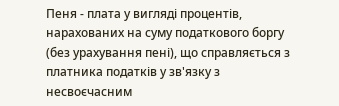Пеня - плата у вигляді процентів, нарахованих на суму податкового боргу (без урахування пені), що справляється з платника податків у зв'язку з несвоєчасним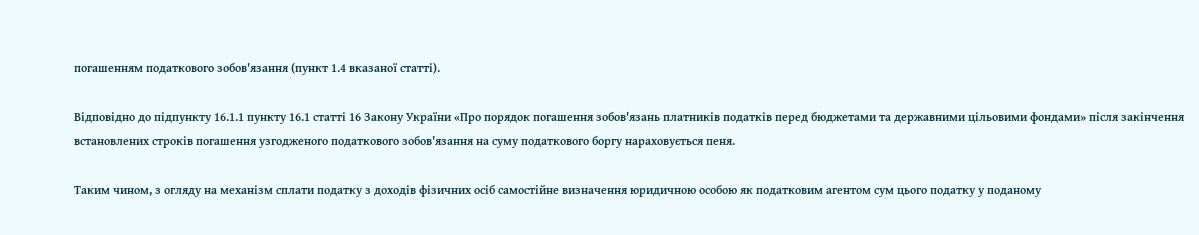погашенням податкового зобов'язання (пункт 1.4 вказаної статті).

Відповідно до підпункту 16.1.1 пункту 16.1 статті 16 Закону України «Про порядок погашення зобов'язань платників податків перед бюджетами та державними цільовими фондами» після закінчення встановлених строків погашення узгодженого податкового зобов'язання на суму податкового боргу нараховується пеня.

Таким чином, з огляду на механізм сплати податку з доходів фізичних осіб самостійне визначення юридичною особою як податковим агентом сум цього податку у поданому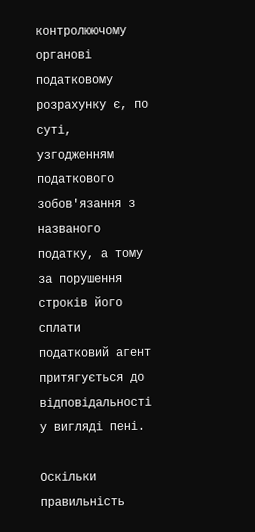контролюючому органові податковому розрахунку є, по суті, узгодженням податкового зобов'язання з названого податку, а тому за порушення строків його сплати податковий агент притягується до відповідальності у вигляді пені.

Оскільки правильність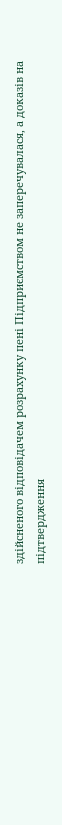здійсненого відповідачем розрахунку пені Підприємством не заперечувалася, а доказів на підтвердження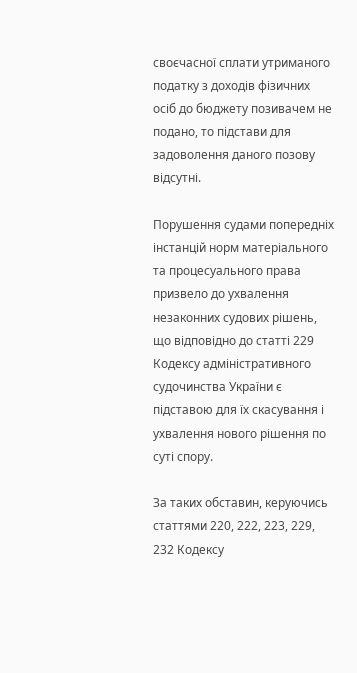своєчасної сплати утриманого податку з доходів фізичних осіб до бюджету позивачем не подано, то підстави для задоволення даного позову відсутні.

Порушення судами попередніх інстанцій норм матеріального та процесуального права призвело до ухвалення незаконних судових рішень, що відповідно до статті 229 Кодексу адміністративного судочинства України є підставою для їх скасування і ухвалення нового рішення по суті спору.

За таких обставин, керуючись статтями 220, 222, 223, 229, 232 Кодексу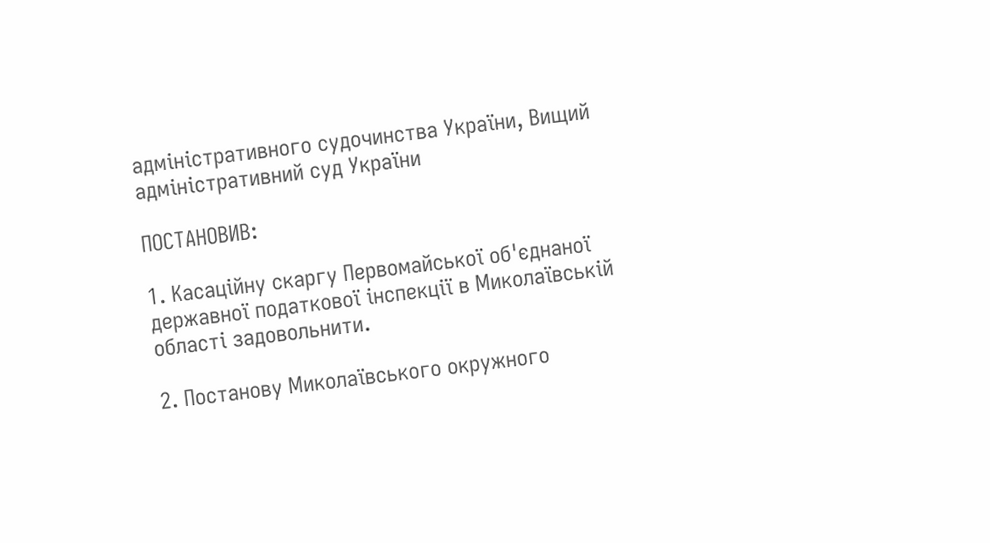адміністративного судочинства України, Вищий адміністративний суд України

ПОСТАНОВИВ:

1. Касаційну скаргу Первомайської об'єднаної державної податкової інспекції в Миколаївській області задовольнити.

2. Постанову Миколаївського окружного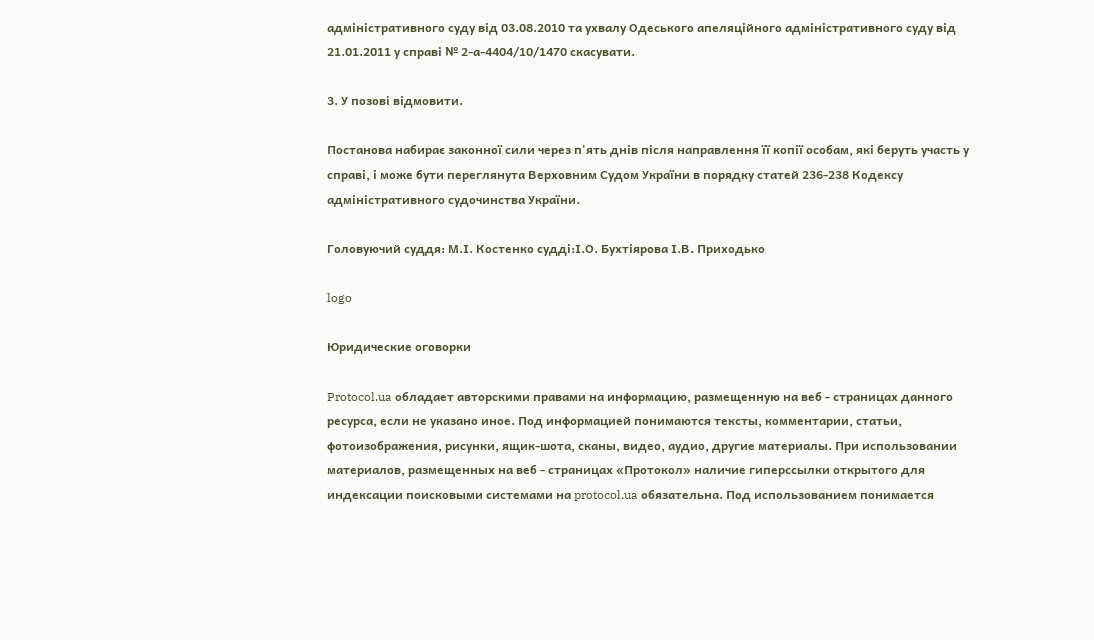адміністративного суду від 03.08.2010 та ухвалу Одеського апеляційного адміністративного суду від 21.01.2011 у справі № 2-а-4404/10/1470 скасувати.

3. У позові відмовити.

Постанова набирає законної сили через п'ять днів після направлення її копії особам, які беруть участь у справі, і може бути переглянута Верховним Судом України в порядку статей 236-238 Кодексу адміністративного судочинства України.

Головуючий суддя: М.І. Костенко судді:І.О. Бухтіярова І.В. Приходько

logo

Юридические оговорки

Protocol.ua обладает авторскими правами на информацию, размещенную на веб - страницах данного ресурса, если не указано иное. Под информацией понимаются тексты, комментарии, статьи, фотоизображения, рисунки, ящик-шота, сканы, видео, аудио, другие материалы. При использовании материалов, размещенных на веб - страницах «Протокол» наличие гиперссылки открытого для индексации поисковыми системами на protocol.ua обязательна. Под использованием понимается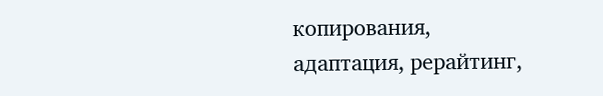копирования, адаптация, рерайтинг,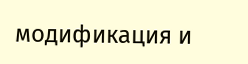модификация и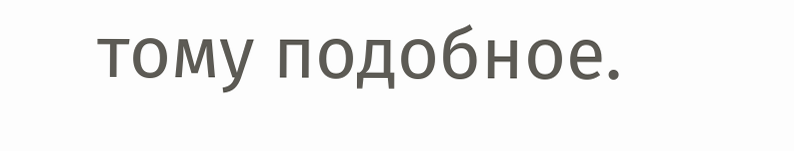тому подобное.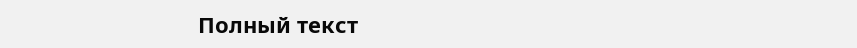Полный текст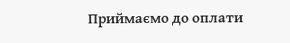Приймаємо до оплати